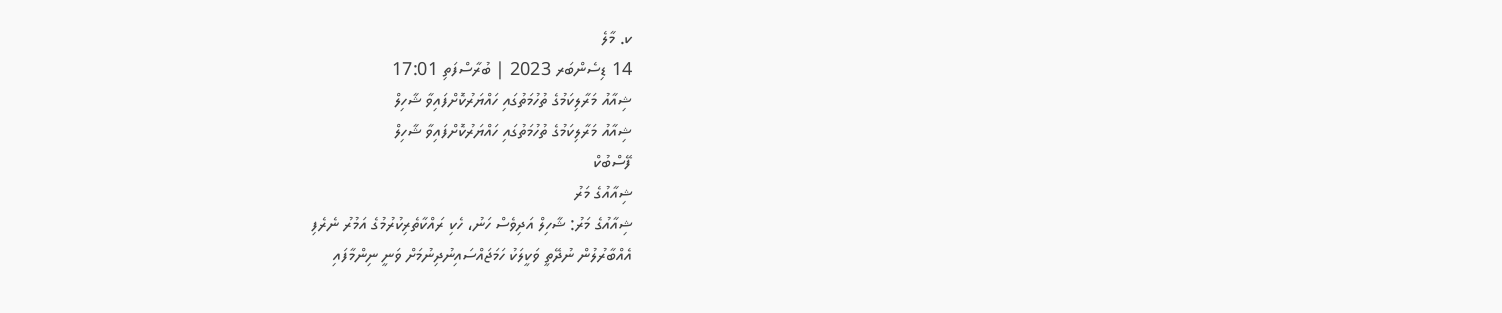ކ. މާލެ
14 ޑިސެންބަރ 2023 | ބުރާސްފަތި 17:01
ޝިއާއު މަރާލިކަމުގެ ތުހުމަތުގައި ހައްޔަރުކޮށްފައިވާ ޝާހިލް
ޝިއާއު މަރާލިކަމުގެ ތުހުމަތުގައި ހައްޔަރުކޮށްފައިވާ ޝާހިލް
ފޭސްބުކް
ޝިއާއުގެ މަރު
ޝިއާއުގެ މަރު: ޝާހިލް އަދިވެސް ހަނު، ހެކި ރައްކާތެރިކުރުމުގެ އަމުރު ނެރެފި
އެއްބާރުލުން ނުދޭތީ ވަކީލަކު ހަމަޖައްސައިނުދިނުމަށް ވަނީ ނިންމާފައި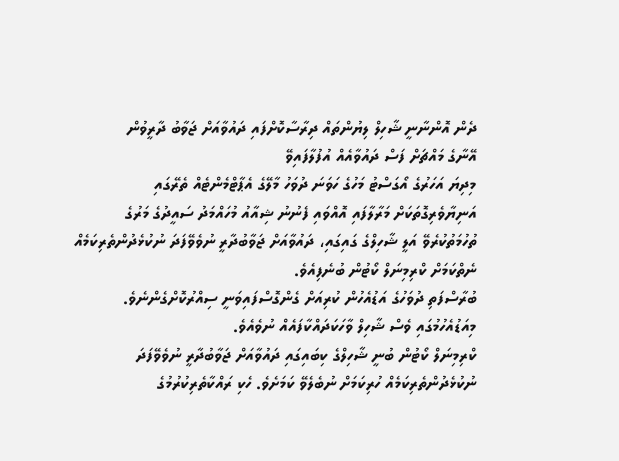ދެން އޮންނާނީ ޝާހިލް ލިޔުންތައް ދިރާސާކޮށްފައި ދައުވާއަށް ޖަވާބު ދާރީވުން
އޭނާގެ މައްޗަށް ފަސް ދައުވާއެއް އުފުލާފައިވޭ
މިދިޔަ އަހަރުގެ އޯގަސްޓު މަހުގެ ހަވަނަ ދުވަހު މާލޭގެ އެޕާޓްމެންޓެއް ތެރޭގައި އަނިޔާވެރިގޮތަކަށް މަރާލާފައި އޮއްވައި ފެނުނު ޝިއާއު މުހައްމަދު ސައީދުގެ މަރުގެ ތުހުމަތުކުރެވޭ އަލީ ޝާހިލްގެ ގައިގައި، ދައުވާއަށް ޖަވާބުދާރީ ނުވެވޭފަދަ ނުކުޅެދުންތެރިކަމެއް ނެތްކަމަށް ކްރިމިނަލް ކޯޓުން ބުނެފިއެވެ.
ބުރާސްފަތި ދުވަހުގެ އަޑުއެހުން ކުރިއަށް ގެންގޮސްފައިވަނީ ސިއްރުކޮށްގެންނެވެ. މިއަޑުއެހުމުގައި ވެސް ޝާހިލް ވާހަކަދައްކާފައެއް ނުވެއެވެ.
ކްރިމިނަލް ކޯޓުން ބުނީ ޝާހިލްގެ ކިބައިގައި ދައުވާއަށް ޖަވާބުދާރީ ނުވެވޭފަދަ ނުކުޅެދުންތެރިކަމެއް ހުރިކަމަށް ނުބެލެވޭ ކަމަށެވެ. ހެކި ރައްކާތެރިކުރުމުގެ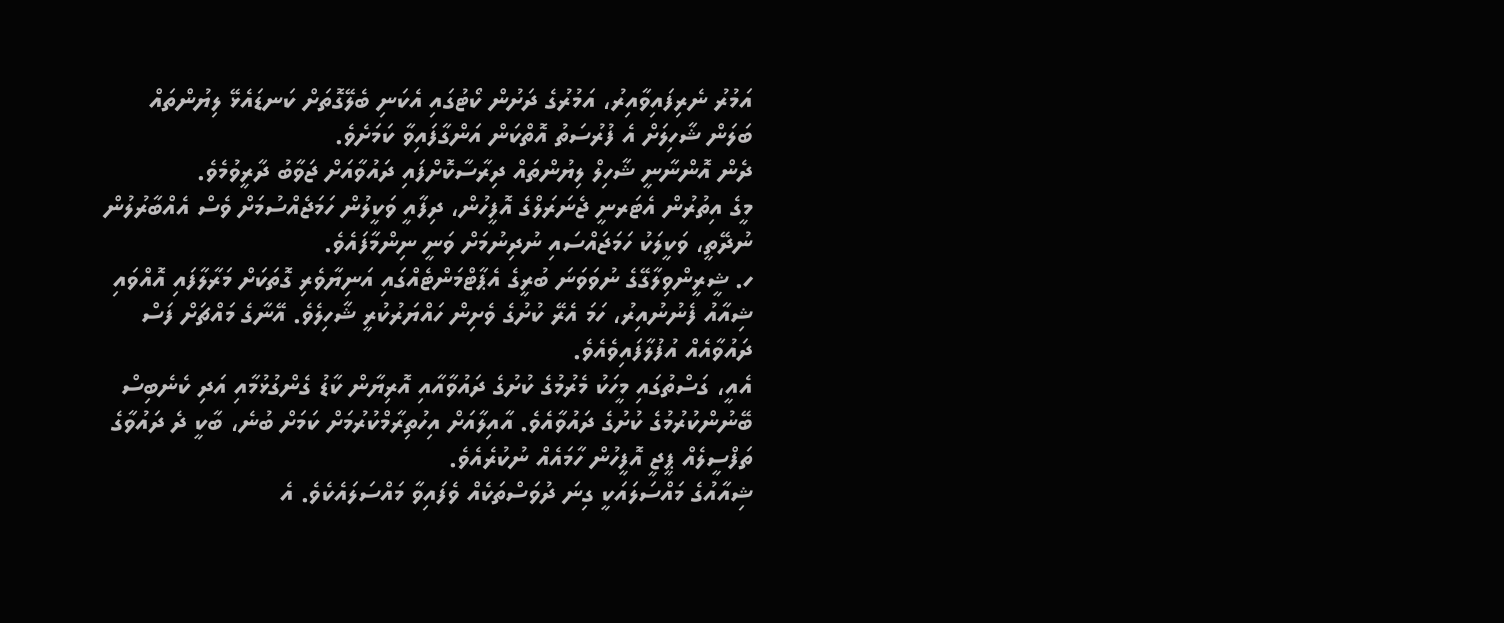އަމުރު ނެރިފައިވާއިރު، އަމުރުގެ ދަށުން ކޯޓުގައި އެކަނި ބެލޭގޮތަށް ކަނޑައެޅޭ ލިޔުންތައް ބަލަން ޝާހިލަށް އެ ފުރުސަތު އޮތްކަން އަންގާފައިވާ ކަމަށެވެ.
ދެން އޮންނާނީ ޝާހިލް ލިޔުންތައް ދިރާސާކޮށްފައި ދައުވާއަށް ޖަވާބު ދާރީވުމެވެ.
މީގެ އިތުރުން އެޓަރނީ ޖެނަރަލްގެ އޮފީހުން، ދިފާއީ ވަކީލުން ހަމަޖެއްސުމަށް ވެސް އެއްބާރުލުން ނުދޭތީ، ވަކީލަކު ހަމަޖައްސައި ނުދިނުމަށް ވަނީ ނިންމާފައެވެ.
ހ. ޝީރީންވިލާގޭގެ ނުވަވަނަ ބުރީގެ އެޕާޓްމަންޓެއްގައި އަނިޔާވެރި ގޮތަކަށް މަރާލާފައި އޮއްވައި ޝިއާއު ފެނުނުއިރު، ހަމަ އެރޭ ކުށުގެ ވެށިން ހައްޔަރުކުރީ ޝާހިލެވެ. އޭނާގެ މައްޗަށް ފަސް ދައުވާއެއް އުފުލާފައިވެއެވެ.
އެއީ، ގަސްތުގައި މީހަކު މެރުމުގެ ކުށުގެ ދައުވާއާއި އޮރިޔާން ކާޑު ގެންގުޅުމާއި އަދި ކެނެބިސް ބޭނުންކުރުމުގެ ކުށުގެ ދައުވާއެވެ. އާއިލާއަށް އިހުތިރާމްކުރުމަށް ކަމަށް ބުނެ، ބާކީ ދެ ދައުވާގެ ތަފްސީލެއް ޕީޖީ އޮފީހުން ހާމައެއް ނުކުރެއެވެ.
ޝިއާއުގެ މައްސަލައަކީ ގިނަ ދުވަސްތަކެއް ވެފައިވާ މައްސަލައެކެވެ. އެ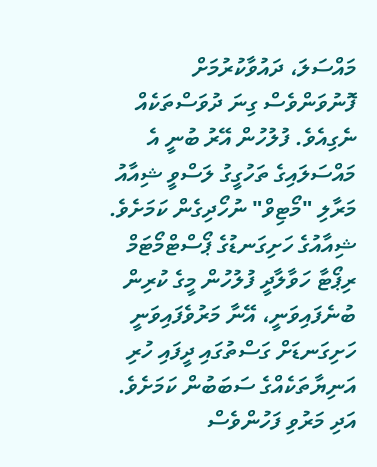މައްސަލަ، ދައުވާކުރުމަށް ފޮނުވަންވެސް ގިނަ ދުވަސްތަކެއް ނެގިއެވެ. ފުލުހުން އޭރު ބުނީ އެ މައްސަލައިގެ ތަހުގީގު ލަސްވީ ޝިއާއު މަރާލި "މޯޓިވް" ނުހޯދިގެން ކަމަށެވެ. ޝިއާއުގެ ހަށިގަނޑުގެ ޕޯސްޓްމޯޓަމް ރިޕޯޓާ ހަވާލާދީ ފުލުހުން މީގެ ކުރިން ބުނެފައިވަނީ، އޭނާ މަރުވެފައިވަނީ ހަށިގަނޑަށް ގަސްތުގައި ދީފައި ހުރި އަނިޔާތަކެއްގެ ސަބަބުން ކަމަށެވެ. އަދި މަރުވި ފަހުންވެސް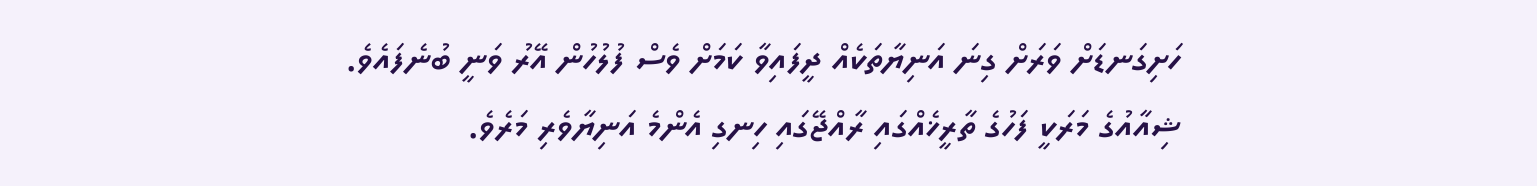ހަށިގަނޑަށް ވަރަށް ގިނަ އަނިޔާތަކެއް ދީފައިވާ ކަމަށް ވެސް ފުލުހުން އޭރު ވަނީ ބުނެފައެވެ.
ޝިއާއުގެ މަރަކީ ފަހުގެ ތާރީޚެއްގައި ރާއްޖޭގައި ހިނގި އެންމެ އަނިޔާވެރި މަރެވެ.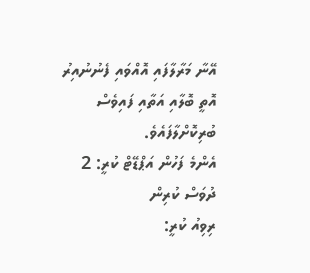އޭނާ މަރާލާފައި އޮއްވައި ފެނުނުއިރު އޮތީ ބޮލާއި އަތާއި ފައިވެސް ބުރިކޮށްލާފައެވެ.
އެންމެ ފަހުން އަޕްޑޭޓް ކުރީ: 2 ދުވަސް ކުރިން
ރިވިއު ކުރީ: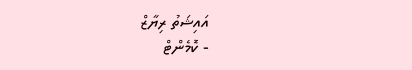އައިޝަތު ރިޔާޒް
- ކޮމެންޓް